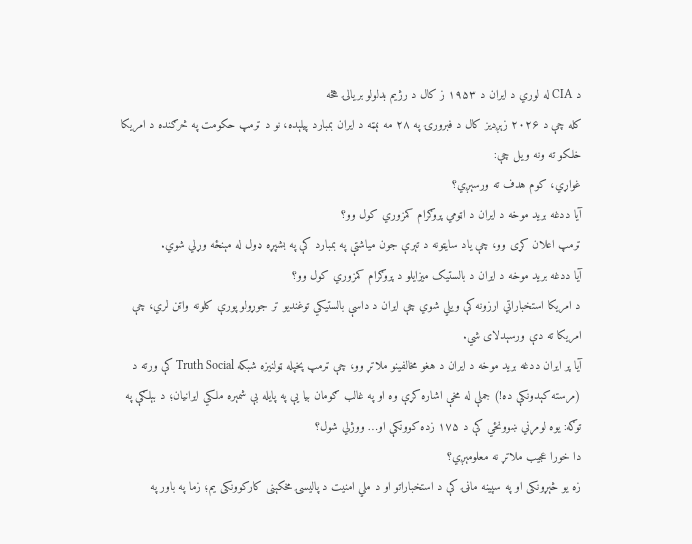د CIA له لوري د ایران د ۱۹۵۳ ز کال د رژیم بدلولو بریالۍ هڅه
کله چې د ۲۰۲۶ زېږدیز کال د فبرورۍ په ۲۸ مه نېټه د ایران بمبارد پیلېده، نو د ټرمپ حکومت په څرګنده د امریکا خلکو ته ونه ویل چې:
غواړي، کوم هدف ته ورسېږي؟
آیا ددغه برید موخه د ایران د اټومي پروګرام کمزوري کول وو؟
ټرمپ اعلان کړی وو، چې یاد سايټونه د تېرې جون میاشتې په بمبارد کې په بشپړه ډول له مېنځه وړلي شوي.
آیا ددغه برید موخه د ایران د بالستیک میزایلو د پروګرام کمزوري کول وو؟
د امریکا استخباراتي ارزونه کې ویلي شوي چې ایران د داسې بالستیکي توغندیو تر جوړولو پورې کلونه واټن لري، چې امریکا ته دې ورسېدلای شي.
آیا پر ایران ددغه برید موخه د ایران د هغو مخالفینو ملاتړ وو، چې ټرمپ پخپله ټولنیزه شبکه Truth Social کې ورته د (مرسته کېدونکې ده!) جملې له مخې اشاره کړې وه او په غالب ګومان بیا یې په پایله بې شمېره ملکي ایرانیان؛ د بېلګې په توګه: یوه لومړني ښوونځي کې د ۱۷۵ زده کوونکې او… ووژلي شول؟
دا خورا عجیب ملاتړ نه معلومېږي؟
زه یو څېړونکی او په سپینه ماڼۍ کې د استخباراتو او د ملي امنیت د پالیسۍ مخکېنی کارکوونکی یم؛ زما په باور په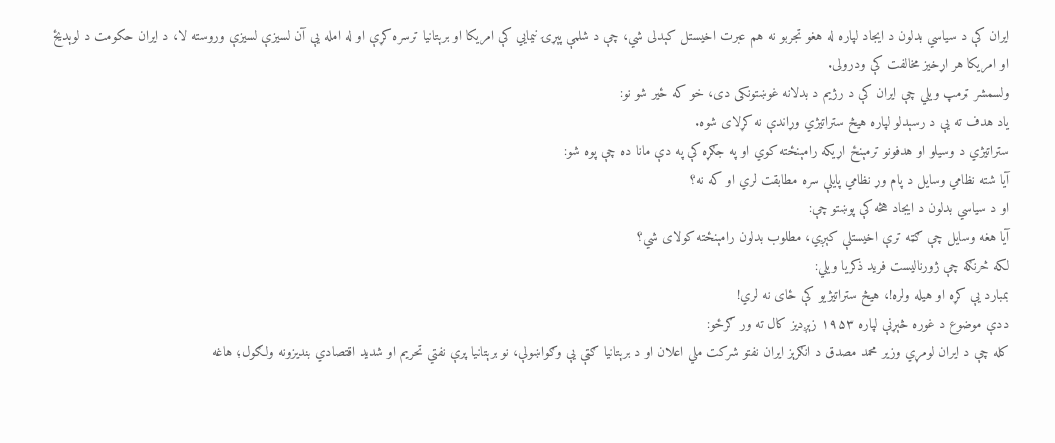ایران کې د سیاسي بدلون د ایجاد لپاره له هغو تجربو نه هم عبرت اخیستل کېدلی شي، چې د شلمې پېړۍ نیمایي کې امریکا او برېتانیا ترسره کړې او له امله یې آن لسیزې لسیزې وروسته لا، د ایران حکومت د لوېدیځ او امریکا هر اړخیز مخالفت کې ودرولی.
ولسمشر ټرمپ ویلي چې ایران کې د رژیم د بدلانه غوښتونکی دی، خو که ځیر شو نو:
یاد هدف ته یې د رسېدلو لپاره هیڅ ستراتیژي وړاندې نه کړلای شوه.
ستراتیژي د وسیلو او هدفونو ترمېنځ اړیکه رامېنځته کوي او په جګړه کې په دې مانا ده چې پوه شو:
آیا شته نظامي وسایل د پام وړ نظامي پایلې سره مطابقت لري او که نه؟
او د سیاسي بدلون د ایجاد هڅه کې پوښتو چې:
آیا هغه وسایل چې ګټه ترې اخیستلې کېږي، مطلوب بدلون رامېنځته کولای شي؟
لکه څرنګه چې ژورنالیست فرید ذکریا ویلي:
بمبارد یې کړه او هیله ولره!، هیڅ ستراتیژيو کې ځای نه لري!
ددې موضوع د غوره څېړنې لپاره ۱۹۵۳ زېږدیز کال ته ور ګرځو:
کله چې د ایران لومړي وزیر محمد مصدق د انګرېز ایران نفتو شرکت ملي اعلان او د برېتانیا ګټې یې وګواښولې، نو برېتانیا پرې نفتي تحریم او شدید اقتصادي بندیزونه ولګول؛ هاغه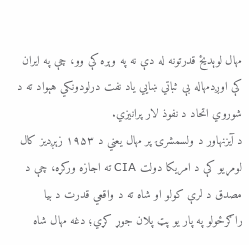مهال لوېدیځ قدرتونه له دې نه په وېره کې وو، چې په ایران کې اوږدمهاله بې ثباتي ښایي یاد نفت درلودونکي هېواد ته د شوروي اتحاد د نفوذ لار پرانیزي.
د آیزنهاور د ولسمشرۍ پر مهال یعني د ۱۹۵۳ زېږدیز کال لومړیو کې د امریکا دولت CIA ته اجازه ورکړه، چې د مصدق د لرې کولو او شاه ته د واقعي قدرت د بیا راګرځولو په پار یو پټ پلان جوړ کړي؛ دغه مهال شاه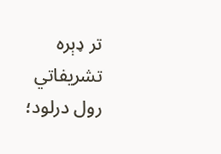تر ډېره تشریفاتي رول درلود؛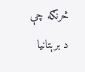څرنګه چې د برېتانیا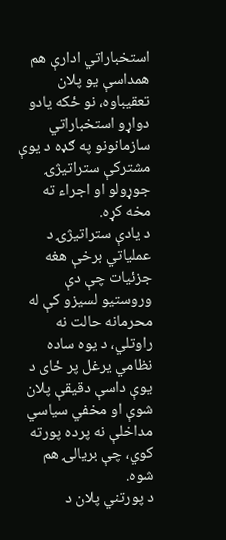استخباراتي ادارې هم همداسې یو پلان تعقیباوه، نو ځکه یادو دواړو استخباراتي سازمانونو په ګډه د یوې مشترکې ستراتیژۍ جوړولو او اجراء ته مخه کړه.
د یادې ستراتیژۍ د عملیاتي برخې هغه جزئیات چې دې وروستیو لسیزو کې له محرمانه حالت نه راوتلي، د یوه ساده نظامي یرغل پر ځای د یوې داسې دقیقې پلان شوې او مخفي سیاسي مداخلې نه پرده پورته کوي، چې بریالۍ هم شوه.
د پورتني پلان د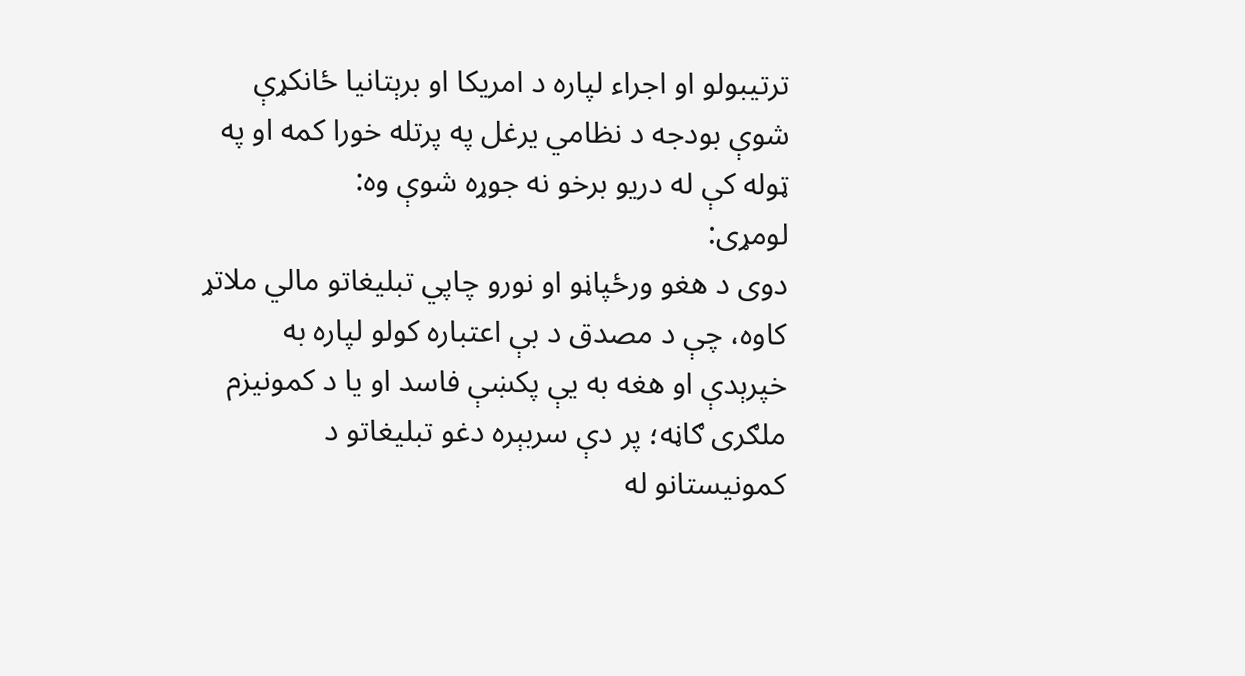ترتیبولو او اجراء لپاره د امریکا او برېتانیا ځانکړې شوې بودجه د نظامي یرغل په پرتله خورا کمه او په ټوله کې له دریو برخو نه جوړه شوې وه:
لومړی:
دوی د هغو ورځپاڼو او نورو چاپي تبلیغاتو مالي ملاتړ کاوه، چې د مصدق د بې اعتباره کولو لپاره به خپرېدې او هغه به یې پکښې فاسد او یا د کمونیزم ملګری ګاڼه؛ پر دې سربېره دغو تبلیغاتو د کمونیستانو له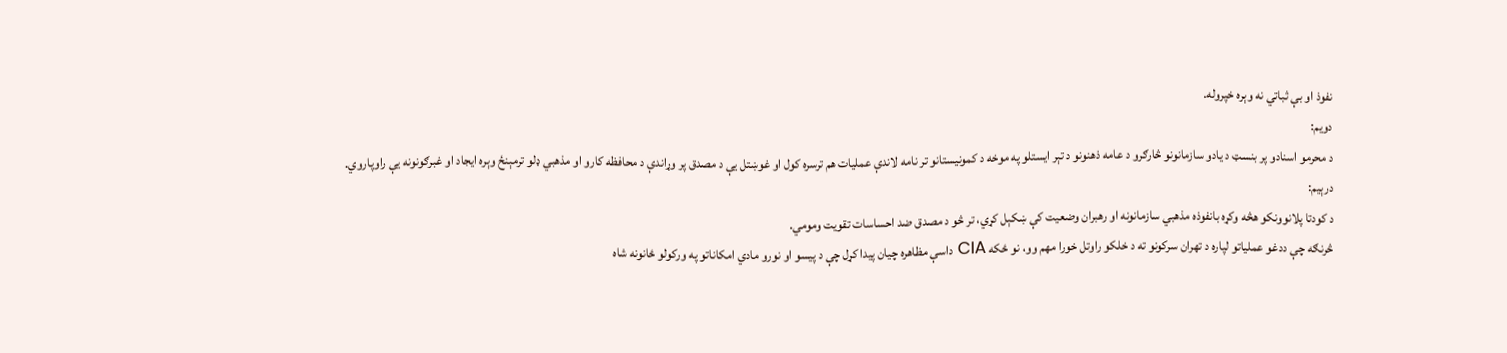نفوذ او بې ثباتي نه وېره خپروله.
دویم:
د محرمو اسنادو پر بنسټ د یادو سازمانونو څارګرو د عامه ذهنونو د تېر ایستلو په موخه د کمونیستانو تر نامه لاندې عملیات هم ترسره کول او غوښتل یې د مصدق پر وړاندې د محافظه کارو او مذهبي ډلو ترمېنځ وېره ایجاد او غبرګونونه یې راوپاروي.
درېیم:
د کودتا پلانوونکو هڅه وکړه بانفوذه مذهبي سازمانونه او رهبران وضعیت کې ښکېل کړي، تر څو د مصدق ضد احساسات تقویت ومومي.
څرنګه چې ددغو عملیاتو لپاره د تهران سرکونو ته د خلکو راوتل خورا مهم وو، نو ځکه CIA داسې مظاهره چیان پیدا کړل چې د پیسو او نورو مادي امکاناتو په ورکولو ځانونه شاه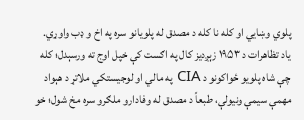پلوي وښایي او کله نا کله د مصدق له پلویانو سره په اخ و ډب واوړي.
یاد تظاهرات د ۱۹۵۳ زېږدیز کال په اګست کې خپل اوج ته ورسېدل؛ کله چې شاه پلویو ځواکونو د CIA په مالي او لوجیستکي ملاتړ د هېواد مهمې سیمې ونیولې، طبعاً د مصدق له وفادارو ملګرو سره مخ شول؛ خو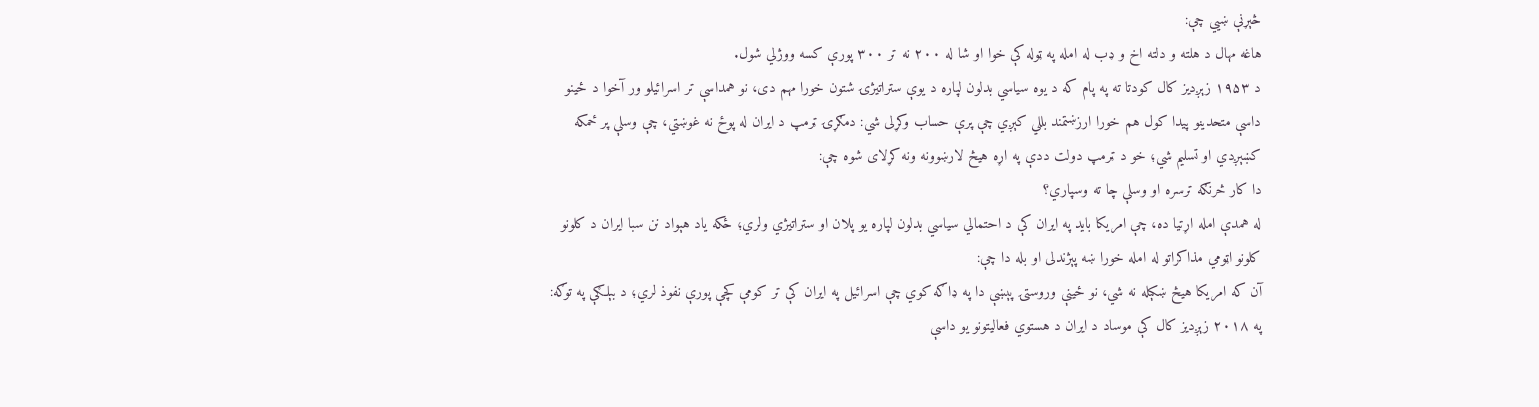څېړنې ښیي چې:
هاغه مهال د هلته و دلته اخ و ډب له امله په ټوله کې خوا او شا له ۲۰۰ نه تر ۳۰۰ پورې کسه ووژلي شول.
د ۱۹۵۳ زېږدیز کال کودتا ته په پام که د یوه سیاسي بدلون لپاره د یوې ستراتیژۍ شتون خورا مهم دی، نو همداسې تر اسرائیلو ور آخوا د ځینو داسې متحدینو پیدا کول هم خورا ارزښتمند بللي کېږي چې پرې حساب وکړلی شي: دمګړۍ ټرمپ د ایران له پوځ نه غوښتي، چې وسلې پر ځمکه کښېږدي او تسلیم شي؛ خو د ټرمپ دولت ددې په اړه هیڅ لارښوونه ونه کړلای شوه چې:
دا کار څرنګه ترسره او وسلې چا ته وسپاري؟
له همدې امله اړتیا ده، چې امریکا باید په ایران کې د احتمالي سیاسي بدلون لپاره یو پلان او ستراتیژي ولري؛ ځکه یاد هېواد نن سبا ایران د کلونو کلونو اټومي مذاکراتو له امله خورا ښه پېژندلی او بله دا چې:
آن که امریکا هیڅ ښکېله نه شي، نو ځینې وروستۍ پېښې دا په ډاګه کوي چې اسرائیل په ایران کې تر کومې کچې پورې نفوذ لري؛ د بېلګې په توګه:
په ۲۰۱۸ زېږدیز کال کې موساد د ایران د هستوي فعالیتونو یو داسې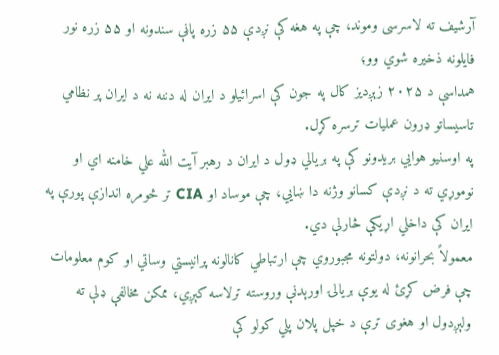آرشیف ته لاسرسی وموند، چې په هغه کې نږدې ۵۵ زره پاڼې سندونه او ۵۵ زره نور فایلونه ذخیره شوي وو؛
همداسې د ۲۰۲۵ زېږدیز کال په جون کې اسرائیلو د ایران له دننه نه د ایران پر نظامي تاسیساتو ډرون عملیات ترسره کړل.
په اوسنیو هوایي بریدونو کې په بریالي ډول د ایران د رهبر آیت الله علي خامنه اي او نوموړي ته د نږدې کسانو وژنه دا ښایي، چې موساد او CIA تر څومره اندازې پورې په ایران کې داخلي اړیکې څارلې دي.
معمولاً بحرانونه، دولتونه مجبوروي چې ارتباطي کانالونه پرانیستي وساتي او کوم معلومات چې فرض کړئ له یوې بریالۍ اورېدنې وروسته ترلاسه کېږي، ممکن مخالفې ډلې ته ولېږدول او هغوی ترې د خپل پلان پلي کولو کې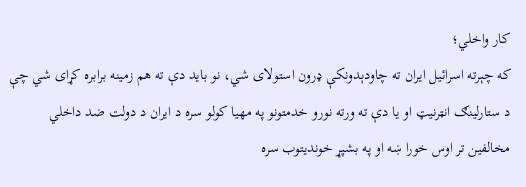کار واخلي؛
که چېرته اسرائیل ایران ته چاودېدونکې ډرون استولای شي، نو باید دې ته هم زمینه برابره کړای شي چې د ستارلینګ انټرنیټ او یا دې ته ورته نورو خدمتونو په مهیا کولو سره د ایران د دولت ضد داخلي مخالفین تر اوس خورا ښه او په بشپړ خوندیتوب سره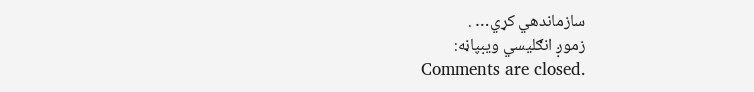سازماندهي کړي… .
زموږ انګلیسي ویبپاڼه:
Comments are closed.